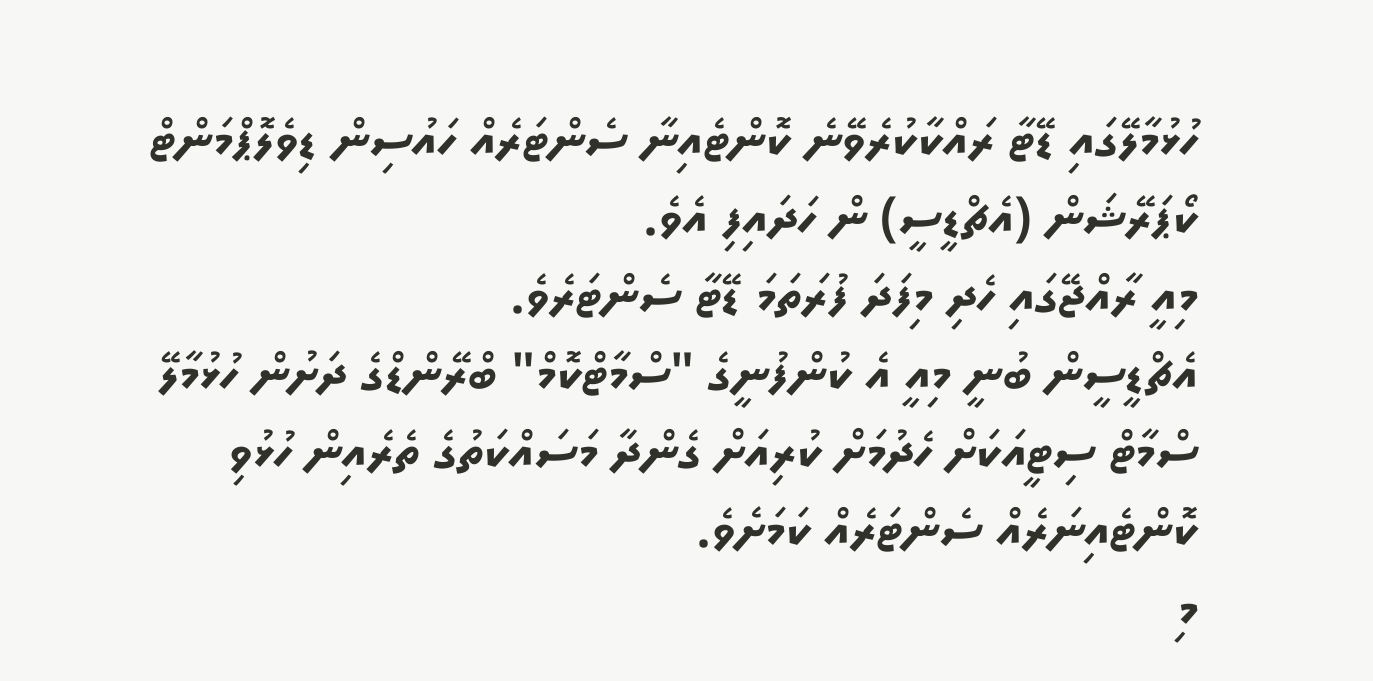ހުޅުމާލޭގައި ޑޭޓާ ރައްކާކުރެވޭނެ ކޮންޓެއިނާ ސެންޓަރެއް ހައުސިން ޑިވެލޮޕްމަންޓް ކޯޕަރޭޝަން (އެޗްޑީސީ) ން ހަދައިފި އެވެ.
މިއީ ރާއްޖޭގައި ހެދި މިފަދަ ފުރަތަމަ ޑޭޓާ ސެންޓަރެވެ.
އެޗްޑީސީން ބުނީ މިއީ އެ ކުންފުނީގެ "ސްމާޓްކޮމް" ބްރޭންޑްގެ ދަށުން ހުޅުމާލޭ ސްމާޓް ސިޓީއަކަށް ހެދުމަށް ކުރިއަށް ގެންދާ މަސައްކަތުގެ ތެރެއިން ހުޅުވި ކޮންޓެއިނަރެއް ސެންޓަރެއް ކަމަށެވެ.
މި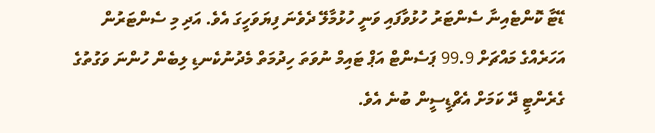ޑޭޓާ ކޮންޓެއިނާ ސެންޓަރު ހުޅުވާފައި ވަނީ ހުޅުމާލޭ ދެވެނަ ފިޔަވަހީގަ އެވެ. އަދި މި ސެންޓަރުން އަހަރެއްގެ މައްޗަށް 99.9 ޕަސެންޓް އަޕް ޓައިމް ނުވަތަ ހިދުމަތް މެދުނުކެނޑި ލިބެން ހުންނަ ވަގުތުގެ ގެރެންޓީ ދޭ ކަމަށް އެޗްޑީސީން ބުނެ އެވެ.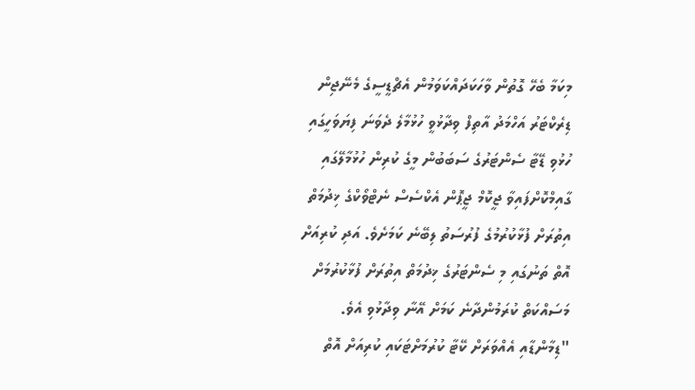މިކަމާ ބެހޭ ގޮތުން ވާހަކަދައްކަވަމުން އެޗްޑީސީގެ މެނޭޖިން ޑިރެކްޓަރު އަހްމަދު އާތިފް ވިދާޅުވީ ހުޅުމާލެ ދެވަނަ ފިޔަވަހީގައި ހުޅުވި ޑޭޓާ ސެންޓަރުގެ ސަބަބުން މީގެ ކުރިން ހުޅުމާލޭގައި ގާއިމްކޮށްފައިވާ ޖީކޮމް ޖީޕޮން އެކްސެސް ނެޓްވޯކްގެ ޚިދުމަތް އިތުރަށް ފުޅާކުރުމުގެ ފުރުސަތު ލިބޭނެ ކަމަށެވެ. އަދި ކުރިއަށް އޮތް ތަނުގައި މި ސެންޓަރުގެ ޚިދުމަތް އިތުރަށް ފުޅާކުރުމަށް މަސައްކަތް ކުރަމުންދާނެ ކަމަށް އޭނާ ވިދާޅުވި އެވެ.
"ޑިމާންޑާއި އެއްވަރަށް ކޭޓާ ކުރުމަށްޓަކައި ކުރިއަށް އޮތް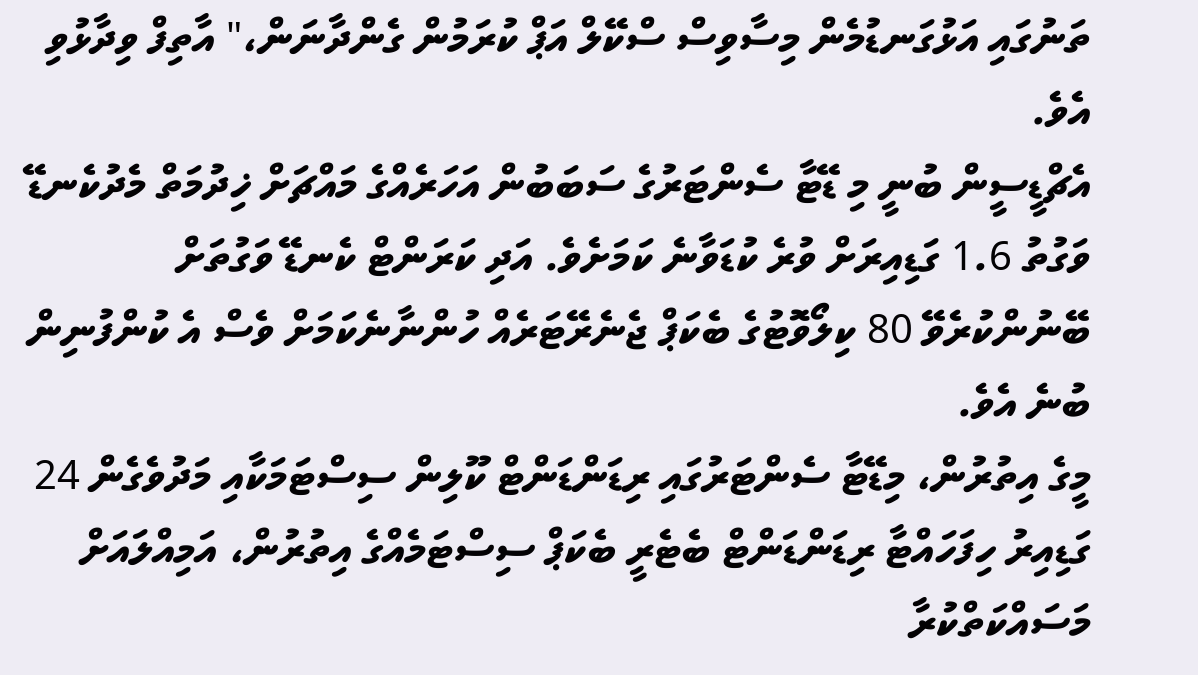ތަނުގައި އަޅުގަނޑުމެން މިސާވިސް ސްކޭލް އަޕް ކުރަމުން ގެންދާނަން،" އާތިފް ވިދާޅުވި އެވެ.
އެޗްޑީސީން ބުނީ މި ޑޭޓާ ސެންޓަރުގެ ސަބަބުން އަހަރެއްގެ މައްޗަށް ޚިދުމަތް މެދުކެނޑޭ ވަގުތު 1.6 ގަޑިއިރަށް ވުރެ ކުޑަވާނެ ކަމަށެވެ. އަދި ކަރަންޓް ކެނޑޭ ވަގުތަށް ބޭނުންކުރެވޭ 80 ކިލޯވޮޓުގެ ބެކަޕް ޖެނެރޭޓަރެއް ހުންނާނެކަމަށް ވެސް އެ ކުންފުނިން ބުނެ އެވެ.
މީގެ އިތުރުން، މިޑޭޓާ ސެންޓަރުގައި ރިޑަންޑަންޓް ކޫލިން ސިސްޓަމަކާއި މަދުވެގެން 24 ގަޑިއިރު ހިފަހައްޓާ ރިޑަންޑަންޓް ބެޓެރީ ބެކަޕް ސިސްޓަމެއްގެ އިތުރުން، އަމިއްލައަށް މަސައްކަތްކުރާ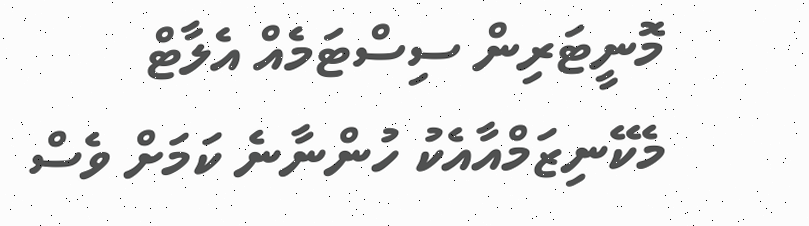މޮނީޓަރިން ސިސްޓަމެއް އެލާޓް މެކޭނިޒަމްއާއެކު ހުންނާނެ ކަމަށް ވެސް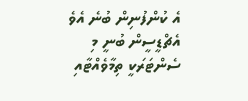އެ ކުންފުނިން ބުނެ އެވެ
އެޗްޑީސީން ބުނީ މި ސެންޓަރަކީ ތިމާވެއްޓާއި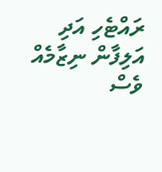ރައްޓެހި އަދި އަލިފާން ނިޒާމެއް ވެސް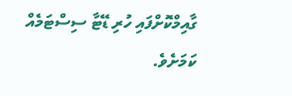ގާއިމްކޮށްފައި ހުރި ޑޭޓާ ސިސްޓަމެއް ކަމަށެވެ.